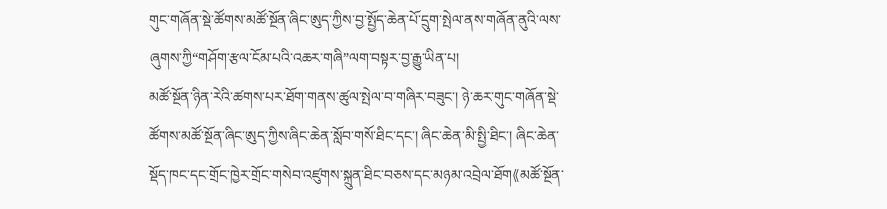གུང་གཞོན་སྡེ་ཚོགས་མཚོ་སྔོན་ཞིང་ཨུད་ཀྱིས་བྱ་སྤྱོད་ཆེན་པོ་དྲུག་སྤེལ་ནས་གཞོན་ནུའི་ལས་ཞུགས་ཀྱི“གཤོག་རྩལ་ངོམ་པའི་འཆར་གཞི”ལག་བསྟར་བྱ་རྒྱུ་ཡིན་པ།
མཚོ་སྔོན་ཉིན་རེའི་ཚགས་པར་ཐོག་གནས་ཚུལ་སྤེལ་བ་གཞིར་བཟུང་། ཉེ་ཆར་གུང་གཞོན་སྡེ་ཚོགས་མཚོ་སྔོན་ཞིང་ཨུད་ཀྱིས་ཞིང་ཆེན་སློབ་གསོ་ཐིང་དང་། ཞིང་ཆེན་མི་སྤྱི་ཐིང་། ཞིང་ཆེན་སྡོད་ཁང་དང་གྲོང་ཁྱེར་གྲོང་གསེབ་འཛུགས་སྐྲུན་ཐིང་བཅས་དང་མཉམ་འབྲེལ་ཐོག《མཚོ་སྔོན་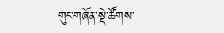གུང་གཞོན་སྡེ་ཚོགས་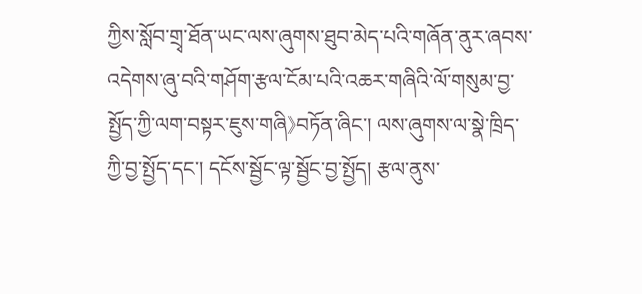ཀྱིས་སློབ་གྲྭ་ཐོན་ཡང་ལས་ཞུགས་ཐུབ་མེད་པའི་གཞོན་ནུར་ཞབས་འདེགས་ཞུ་བའི་གཤོག་རྩལ་ངོམ་པའི་འཆར་གཞིའི་ལོ་གསུམ་བྱ་སྤྱོད་ཀྱི་ལག་བསྟར་ཇུས་གཞི》བཏོན་ཞིང་། ལས་ཞུགས་ལ་སྣེ་ཁྲིད་ཀྱི་བྱ་སྤྱོད་དང་། དངོས་སྦྱོང་ལྟ་སྦྱོང་བྱ་སྤྱོད། རྩལ་ནུས་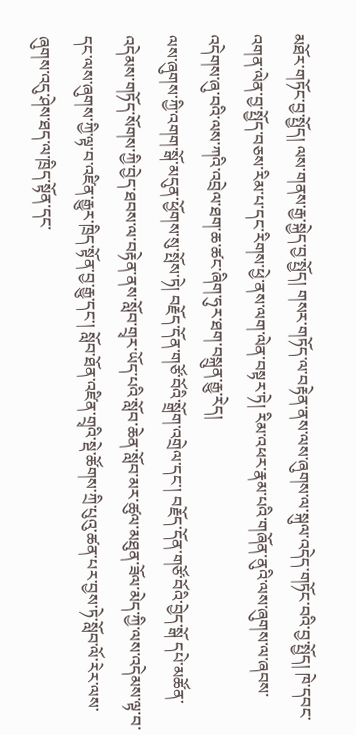མཐོར་གཏོང་བྱ་སྤྱོད། ལས་གནས་རྒྱ་སྐྱེད་བྱ་སྤྱོད། གསར་གཏོད་ལ་བརྟེན་ནས་ལས་ཞུགས་ལ་སྐུལ་འདེད་གཏོང་བའི་བྱ་སྤྱོད། ཁེ་དབང་འགན་ལེན་བྱ་སྤྱོད་བཅས་རིམ་པ་དང་རིགས་ཕྱེ་ནས་ལག་ལེན་བསྟར་ཏེ། རིམ་འཕར་རྣམ་པའི་གཞོན་ནུའི་ལས་ཞུགས་ལ་ཞབས་འདེགས་ཞུ་བའི་ལས་ཀའི་འབྲེལ་ཐག་ཆ་ཚང་ཞིག་ཧུར་ཐག་བསྐྲུན་རྒྱུ་རེད།
ལས་ཞུགས་ཀྱི་འགག་སྒོ་མདུན་ཕྱོགས་སུ་སྤོས་ཏེ། བརྗོད་དོན་གཙོ་བོའི་སྒྲོག་འགྲེལ་དང་། བརྗོད་དོན་གཙོ་བོའི་བྱེད་སྒོ དཔེ་མཚོན་འདེམས་གཏོད་སོགས་ཀྱི་བྱེད་ཐབས་ལ་བརྟེན་ནས་སློབ་གྲྭར་ཡོད་པའི་སློབ་ཆེན་སློབ་མར་ཚུལ་མཐུན་ཟོལ་མེད་ཀྱི་ལས་འདེམས་ལྟ་བ་དང་ལས་ཞུགས་ཀྱི་ལྟ་བ་འཛིན་རྒྱུར་ཁྲིད་སྟོན་བྱ་རྒྱུ་དང་། སློབ་ཐོན་འཛིན་གྲྭའི་སྡེ་ཚོགས་ཀྲི་པུའུ་ཚན་པར་བྱས་ཏེ་སློབ་ལོ་རེར་ལས་ཞུགས་འདུ་ཤེས་ཐད་ལ་ཁྲིད་སྟོན་དང་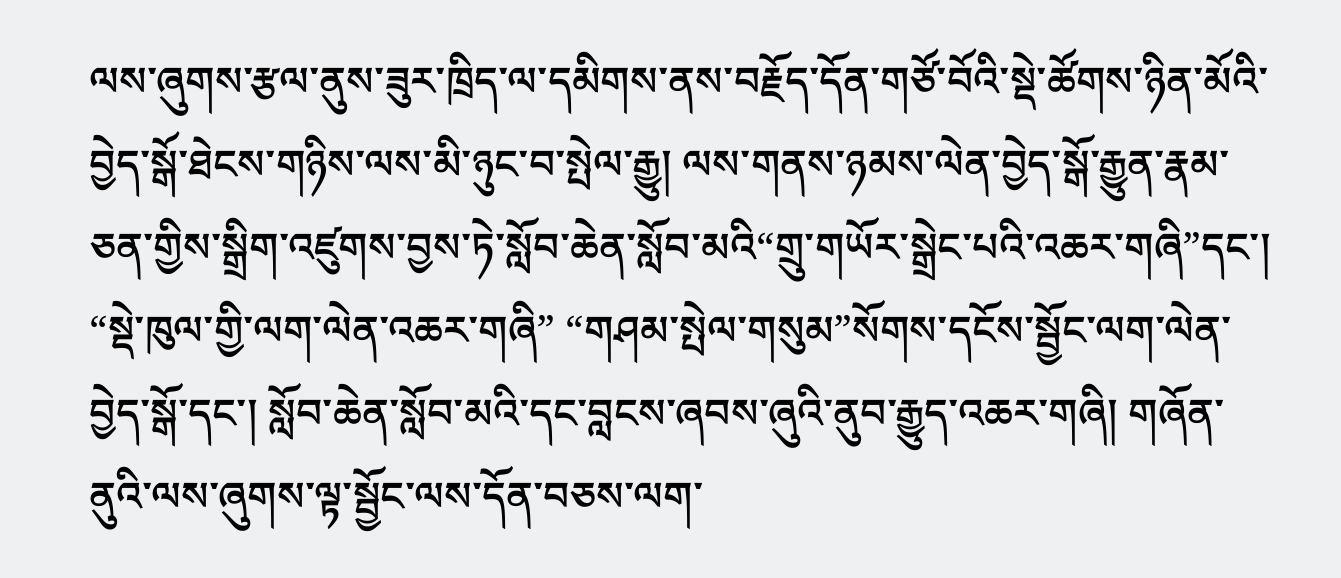ལས་ཞུགས་རྩལ་ནུས་ཟུར་ཁྲིད་ལ་དམིགས་ནས་བརྗོད་དོན་གཙོ་བོའི་སྡེ་ཚོགས་ཉིན་མོའི་བྱེད་སྒོ་ཐེངས་གཉིས་ལས་མི་ཉུང་བ་སྤེལ་རྒྱུ། ལས་གནས་ཉམས་ལེན་བྱེད་སྒོ་རྒྱུན་རྣམ་ཅན་གྱིས་སྒྲིག་འཛུགས་བྱས་ཏེ་སློབ་ཆེན་སློབ་མའི“གྲུ་གཡོར་སྒྲེང་པའི་འཆར་གཞི”དང་། “སྡེ་ཁུལ་གྱི་ལག་ལེན་འཆར་གཞི” “གཤམ་སྤེལ་གསུམ”སོགས་དངོས་སྦྱོང་ལག་ལེན་བྱེད་སྒོ་དང་། སློབ་ཆེན་སློབ་མའི་དང་བླངས་ཞབས་ཞུའི་ནུབ་རྒྱུད་འཆར་གཞི། གཞོན་ནུའི་ལས་ཞུགས་ལྟ་སྦྱོང་ལས་དོན་བཅས་ལག་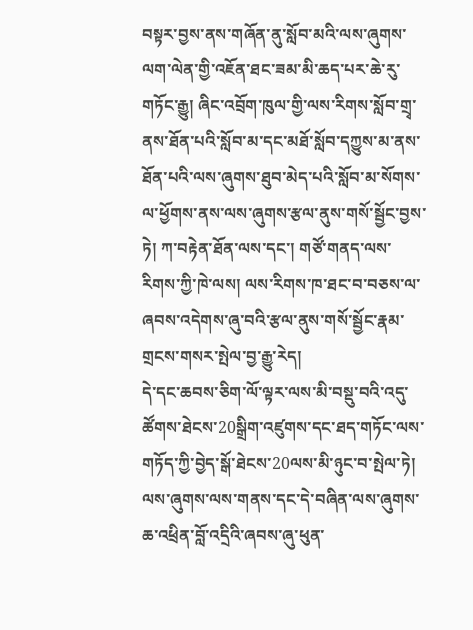བསྟར་བྱས་ནས་གཞོན་ནུ་སློབ་མའི་ལས་ཞུགས་ལག་ལེན་གྱི་འཇོན་ཐང་ཟམ་མི་ཆད་པར་ཆེ་རུ་གཏོང་རྒྱུ། ཞིང་འབྲོག་ཁུལ་གྱི་ལས་རིགས་སློབ་གྲྭ་ནས་ཐོན་པའི་སློབ་མ་དང་མཐོ་སློབ་དཀྱུས་མ་ནས་ཐོན་པའི་ལས་ཞུགས་ཐུབ་མེད་པའི་སློབ་མ་སོགས་ལ་ཕྱོགས་ནས་ལས་ཞུགས་རྩལ་ནུས་གསོ་སྦྱོང་བྱས་ཏེ། ཀ་བརྟེན་ཐོན་ལས་དང་། གཙོ་གནད་ལས་རིགས་ཀྱི་ཁེ་ལས། ལས་རིགས་ཁ་ཐང་བ་བཅས་ལ་ཞབས་འདེགས་ཞུ་བའི་རྩལ་ནུས་གསོ་སྦྱོང་རྣམ་གྲངས་གསར་སྤེལ་བྱ་རྒྱུ་རེད།
དེ་དང་ཆབས་ཅིག་ལོ་ལྟར་ལས་མི་བསྡུ་བའི་འདུ་ཚོགས་ཐེངས་20སྒྲིག་འཛུགས་དང་ཐད་གཏོང་ལས་གཏོད་ཀྱི་བྱེད་སྒོ་ཐེངས་20ལས་མི་ཉུང་བ་སྤེལ་ཏེ། ལས་ཞུགས་ལས་གནས་དང་དེ་བཞིན་ལས་ཞུགས་ཆ་འཕྲིན་བློ་འདྲིའི་ཞབས་ཞུ་ཕུན་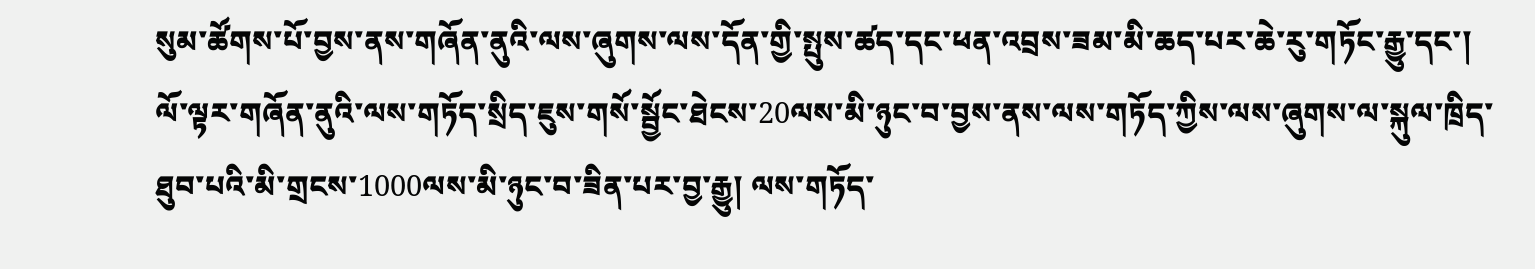སུམ་ཚོགས་པོ་བྱས་ནས་གཞོན་ནུའི་ལས་ཞུགས་ལས་དོན་གྱི་སྤུས་ཚད་དང་ཕན་འབྲས་ཟམ་མི་ཆད་པར་ཆེ་རུ་གཏོང་རྒྱུ་དང་། ལོ་ལྟར་གཞོན་ནུའི་ལས་གཏོད་སྲིད་ཇུས་གསོ་སྦྱོང་ཐེངས་20ལས་མི་ཉུང་བ་བྱས་ནས་ལས་གཏོད་ཀྱིས་ལས་ཞུགས་ལ་སྐུལ་ཁྲིད་ཐུབ་པའི་མི་གྲངས་1000ལས་མི་ཉུང་བ་ཟིན་པར་བྱ་རྒྱུ། ལས་གཏོད་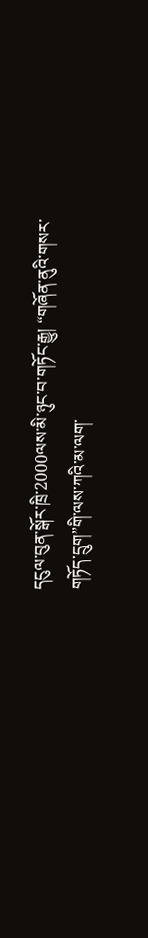དངུལ་བུན་སྒོར་ཁྲི་2000ལས་མི་ཉུང་བ་གཏོང་རྒྱུ། “གཞོན་ནུའི་གསར་གཏོད་དྲུག”གི་ལས་ཀའི་མ་ལག་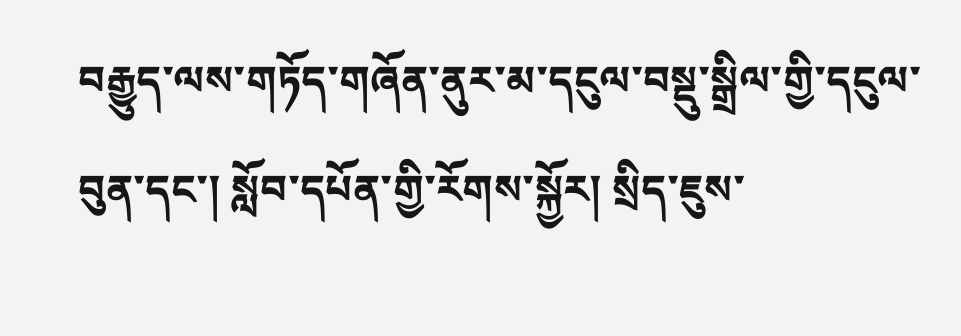བརྒྱུད་ལས་གཏོད་གཞོན་ནུར་མ་དངུལ་བསྡུ་སྒྲིལ་གྱི་དངུལ་བུན་དང་། སློབ་དཔོན་གྱི་རོགས་སྐྱོར། སྲིད་ཇུས་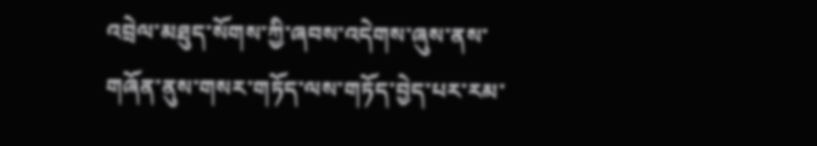འབྲེལ་མཐུད་སོགས་ཀྱི་ཞབས་འདེགས་ཞུས་ནས་གཞོན་ནུས་གསར་གཏོད་ལས་གཏོད་བྱེད་པར་རམ་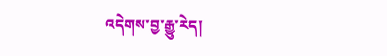འདེགས་བྱ་རྒྱུ་རེད།